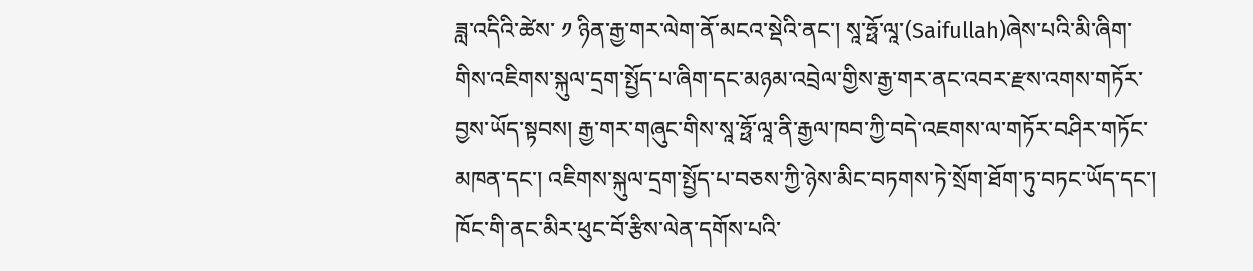ཟླ་འདིའི་ཚེས་ ༡ ཉིན་རྒྱ་གར་ལེག་ནོ་མངའ་སྡེའི་ནང་། སཱ་ཧྥོ་ལཱ་(Saifullah)ཞེས་པའི་མི་ཞིག་གིས་འཇིགས་སྐུལ་དྲག་སྤྱོད་པ་ཞིག་དང་མཉམ་འབྲེལ་གྱིས་རྒྱ་གར་ནང་འབར་རྫས་འགས་གཏོར་བྱས་ཡོད་སྟབས། རྒྱ་གར་གཞུང་གིས་སཱ་ཧྥོ་ལཱ་ནི་རྒྱལ་ཁབ་ཀྱི་བདེ་འཇགས་ལ་གཏོར་བཤིར་གཏོང་མཁན་དང་། འཇིགས་སྐུལ་དྲག་སྤྱོད་པ་བཅས་ཀྱི་ཉེས་མིང་བཏགས་ཏེ་སྲོག་ཐོག་ཏུ་བཏང་ཡོད་དང་། ཁོང་གི་ནང་མིར་ཕུང་བོ་རྩིས་ལེན་དགོས་པའི་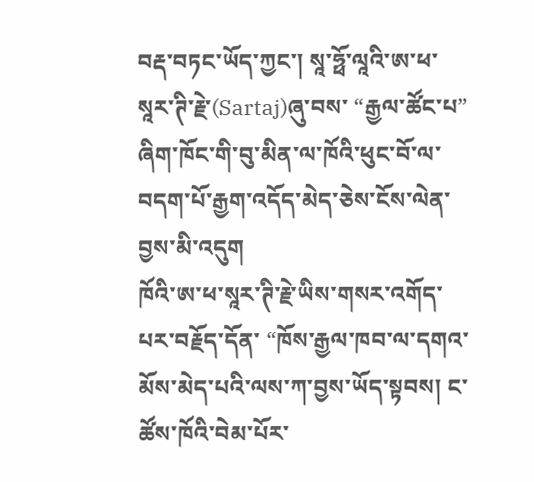བརྡ་བཏང་ཡོད་ཀྱང་། སཱ་ཧྥོ་ལཱའི་ཨ་ཕ་སཱར་ཊི་རྗེ་(Sartaj)ཞུ་བས་ “རྒྱལ་ཚོང་པ” ཞིག་ཁོང་གི་བུ་མིན་ལ་ཁོའི་ཕུང་བོ་ལ་བདག་པོ་རྒྱག་འདོད་མེད་ཅེས་ངོས་ལེན་བྱས་མི་འདུག
ཁོའི་ཨ་ཕ་སཱར་ཊི་རྗེ་ཡིས་གསར་འགོད་པར་བརྗོད་དོན་ “ཁོས་རྒྱལ་ཁབ་ལ་དགའ་མོས་མེད་པའི་ལས་ཀ་བྱས་ཡོད་སྟབས། ང་ཚོས་ཁོའི་བེམ་པོར་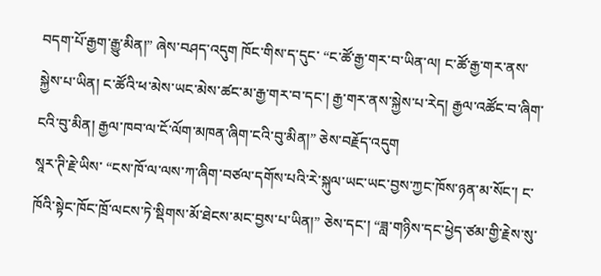བདག་པོ་རྒྱག་རྒྱུ་མིན།” ཞེས་བཤད་འདུག ཁོང་གིས་ད་དུང་ “ང་ཚོ་རྒྱ་གར་བ་ཡིན་ལ། ང་ཚོ་རྒྱ་གར་ནས་སྐྱེས་པ་ཡིན། ང་ཚོའི་ཕ་མེས་ཡང་མེས་ཚང་མ་རྒྱ་གར་བ་དང་། རྒྱ་གར་ནས་སྐྱེས་པ་རེད། རྒྱལ་འཚོང་བ་ཞིག་ངའི་བུ་མིན། རྒྱལ་ཁབ་ལ་ངོ་ལོག་མཁན་ཞིག་ངའི་བུ་མིན།” ཅེས་བརྗོད་འདུག
སཱར་ཊི་རྗེ་ཡིས་ “ངས་ཁོ་ལ་ལས་ཀ་ཞིག་བཙལ་དགོས་པའི་རེ་སྐུལ་ཡང་ཡང་བྱས་ཀྱང་ཁོས་ཉན་མ་སོང་། ང་ཁོའི་སྟེང་ཁོང་ཁྲོ་ལངས་ཏེ་སྡིགས་མོ་ཐེངས་མང་བྱས་པ་ཡིན།” ཅེས་དང་། “ཟླ་གཉིས་དང་ཕྱེད་ཙམ་གྱི་རྗེས་སུ་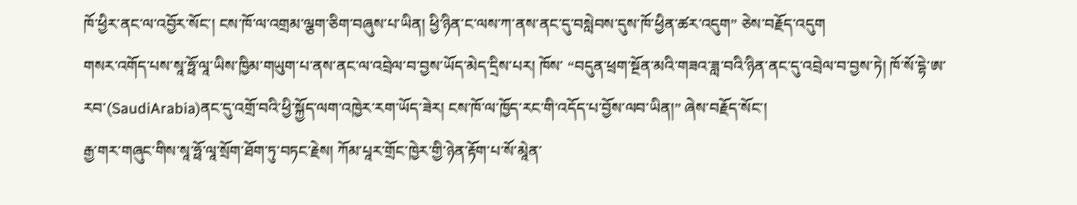ཁོ་ཕྱིར་ནང་ལ་འབྱོར་སོང་། ངས་ཁོ་ལ་འགྲམ་ལྕག་ཅིག་བཞུས་པ་ཡིན། ཕྱི་ཉིན་ང་ལས་ཀ་ནས་ནང་དུ་བསླེབས་དུས་ཁོ་ཕྱིན་ཚར་འདུག” ཅེས་བརྗོད་འདུག
གསར་འགོད་པས་སཱ་ཧྥོ་ལཱ་ཡིས་ཁྱིམ་གཡུག་པ་ནས་ནང་ལ་འབྲེལ་བ་བྱས་ཡོད་མེད་དྲིས་པར། ཁོས་ “བདུན་ཕྲག་སྔོན་མའི་གཟའ་ཟླ་བའི་ཉིན་ནང་དུ་འབྲེལ་བ་བྱས་ཏེ། ཁོ་སོ་དྷེ་ཨ་རབ་(SaudiArabia)ནང་དུ་འགྲོ་བའི་ཕྱི་སྐྱོད་ལག་འཁྱེར་རག་ཡོད་ཟེར། ངས་ཁོ་ལ་ཁྱོད་རང་གི་འདོད་པ་བྱོས་ལབ་ཡིན།” ཞེས་བརྗོད་སོང་།
རྒྱ་གར་གཞུང་གིས་སཱ་ཧྥོ་ལཱ་སྲོག་ཐོག་ཏུ་བཏང་རྗེས། ཀོམ་པཱར་གྲོང་ཁྱེར་གྱི་ཉེན་རྟོག་པ་སོ་མཱེན་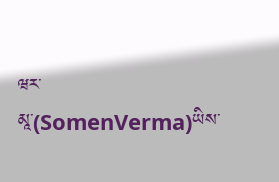ཝར་མཱ་(SomenVerma)ཡིས་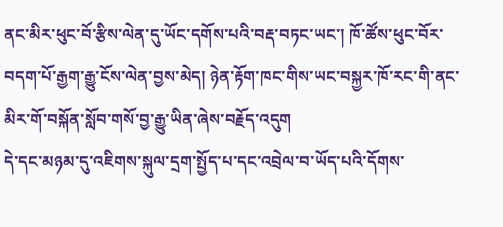ནང་མིར་ཕུང་བོ་རྩིས་ལེན་དུ་ཡོང་དགོས་པའི་བརྡ་བཏང་ཡང་། ཁོ་ཚོས་ཕུང་བོར་བདག་པོ་རྒྱག་རྒྱུ་ངོས་ལེན་བྱས་མེད། ཉེན་རྟོག་ཁང་གིས་ཡང་བསྐྱར་ཁོ་རང་གི་ནང་མིར་གོ་བསྐོན་སློབ་གསོ་བྱ་རྒྱུ་ཡིན་ཞེས་བརྗོད་འདུག
དེ་དང་མཉམ་དུ་འཇིགས་སྐུལ་དྲག་སྤྱོད་པ་དང་འབྲེལ་བ་ཡོད་པའི་དོགས་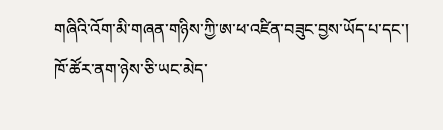གཞིའི་འོག་མི་གཞན་གཉིས་ཀྱི་ཨ་ཕ་འཛིན་བཟུང་བྱས་ཡོད་པ་དང་། ཁོ་ཚོར་ནག་ཉེས་ཅི་ཡང་མེད་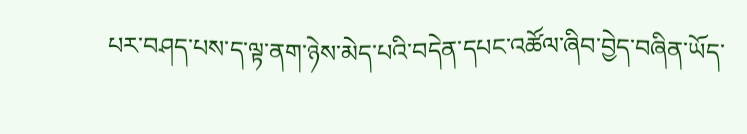པར་བཤད་པས་ད་ལྟ་ནག་ཉེས་མེད་པའི་བདེན་དཔང་འཚོལ་ཞིབ་བྱེད་བཞིན་ཡོད་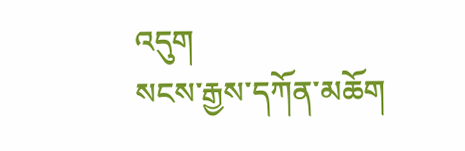འདུག
སངས་རྒྱས་དཀོན་མཆོག